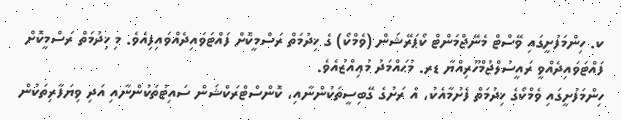ކ. ހިންމަފުށީގައި ވޭސްޓް މެނޭޖްމަންޓް ކޯޕަރޭޝަން (ވެމްކޯ) ގެ ޚިދުމަތް ރަސްމީކޮށް ފައްޓަވައިދެއްވައިފިއެވެ. މި ޚިދުމަތް ރަސްމީކޮށް ފައްޓަވައިދެއްވީ ރައީސުލްޖުމްހޫރިއްޔާ ޑރ. މުޙައްމަދު މުޢިއްޒުއެވެ.
ހިންމަފުށީގައި ވެމްކޯގެ ޚިދުމަތް ފެށުމާއެކު، އެ ރަށުގެ ގޭބިސީތަކުންނާއި، ކޮންސްޓްރަކްޝަން ސައިޓުތަކުންނާއި އަދި ވިޔަފާރިތަކުން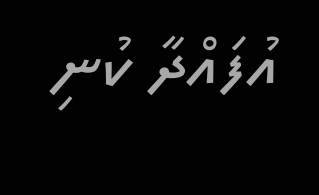އުފައްދާ ކުނި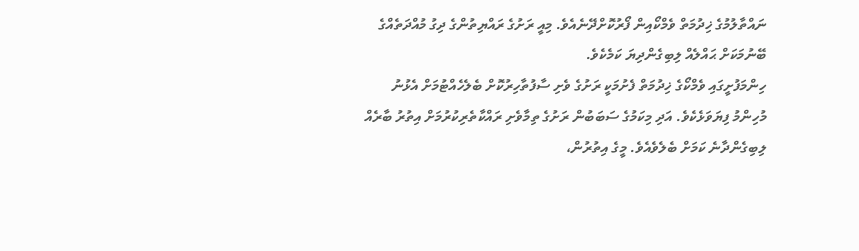ނައްތާލުމުގެ ޚިދުމަތް ވެމްކޯއިން ފޯރުކޮށްދޭނެއެވެ. މިއީ ރަށުގެ ރައްޔިތުންގެ ދިގު މުއްދަތެއްގެ ބޭނުމަކަށް ޙައްލެއް ލިބިގެންދިޔަ ކަމެކެވެ.
ހިންމަފުށީގައި ވެމްކޯގެ ޚިދުމަތް ފެށުމަކީ ރަށުގެ ވެށި ސާފުތާހިރުކޮށް ބެލެހެއްޓުމަށް އެޅުނު މުހިންމު ފިޔަވަޅެކެވެ. އަދި މިކަމުގެ ސަބަބުން ރަށުގެ ތިމާވެށި ރައްކާތެރިކުރުމަށް އިތުރު ބާރެއް ލިބިގެންދާނެ ކަމަށް ބެލެވެއެވެ. މީގެ އިތުރުން،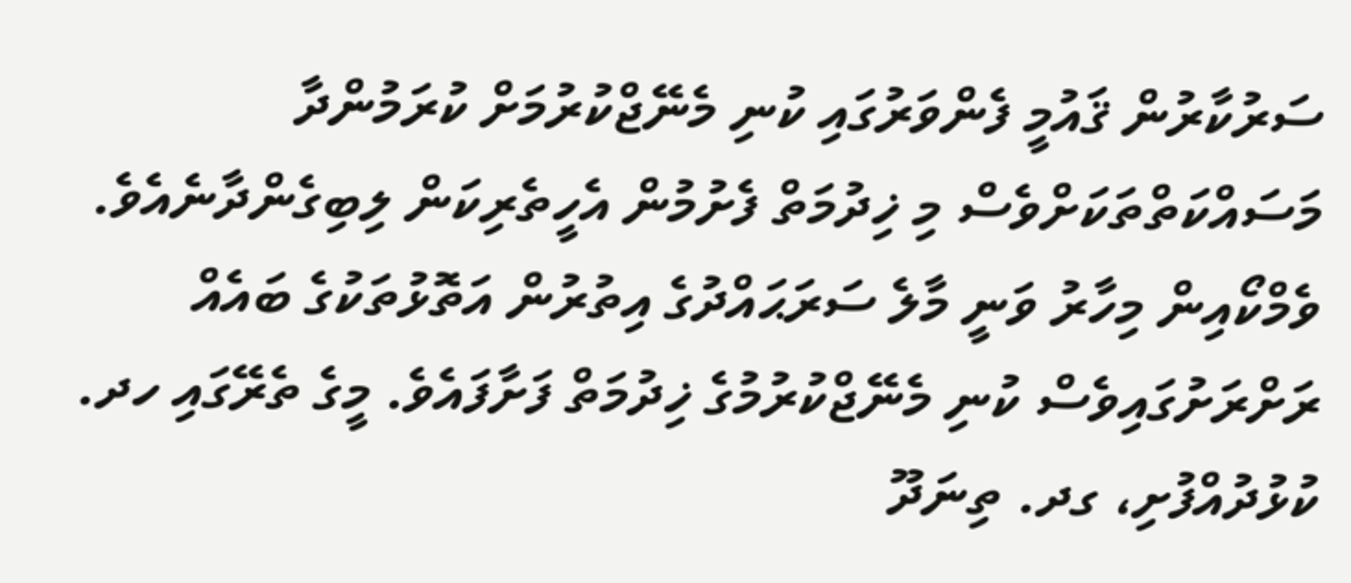ސަރުކާރުން ޤައުމީ ފެންވަރުގައި ކުނި މެނޭޖްކުރުމަށް ކުރަމުންދާ މަސައްކަތްތަކަށްވެސް މި ޚިދުމަތް ފެށުމުން އެހީތެރިކަން ލިބިގެންދާނެއެވެ.
ވެމްކޯއިން މިހާރު ވަނީ މާލެ ސަރަޙައްދުގެ އިތުރުން އަތޮޅުތަކުގެ ބައެއް ރަށްރަށުގައިވެސް ކުނި މެނޭޖްކުރުމުގެ ޚިދުމަތް ފަށާފައެވެ. މީގެ ތެރޭގައި ހދ. ކުޅުދުއްފުށި، ގދ. ތިނަދޫ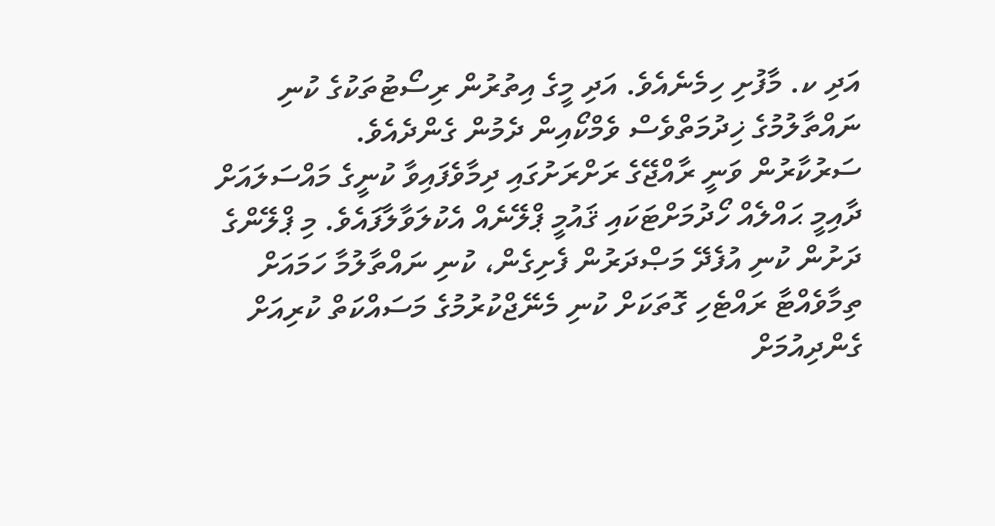އަދި ކ. މާފުށި ހިމެނެއެވެ. އަދި މީގެ އިތުރުން ރިސޯޓުތަކުގެ ކުނި ނައްތާލުމުގެ ޚިދުމަތްވެސް ވެމްކޯއިން ދެމުން ގެންދެއެވެ.
ސަރުކާރުން ވަނީ ރާއްޖޭގެ ރަށްރަށުގައި ދިމާވެފައިވާ ކުނީގެ މައްސަލައަށް ދާއިމީ ޙައްލެއް ހޯދުމަށްޓަކައި ޤައުމީ ޕްލޭނެއް އެކުލަވާލާފައެވެ. މި ޕްލޭންގެ ދަށުން ކުނި އުފެދޭ މަޞްދަރުން ފެށިގެން، ކުނި ނައްތާލުމާ ހަމައަށް ތިމާވެއްޓާ ރައްޓެހި ގޮތަކަށް ކުނި މެނޭޖްކުރުމުގެ މަސައްކަތް ކުރިއަށް ގެންދިއުމަށް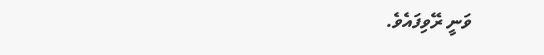ވަނީ ރޭވިފައެވެ.